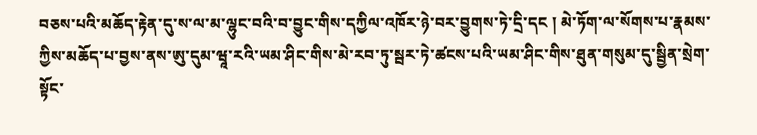བཅས་པའི་མཆོད་རྟེན་དུ་ས་ལ་མ་ལྷུང་བའི་བ་བྱུང་གིས་དཀྱིལ་འཁོར་ཉེ་བར་བྱུགས་ཏེ་དྲི་དང ། མེ་ཏོག་ལ་སོགས་པ་རྣམས་ཀྱིས་མཆོད་པ་བྱས་ནས་ཨུ་དུམ་ཝཱ་རའི་ཡམ་ཤིང་གིས་མེ་རབ་ཏུ་སྦར་ཏེ་ཚངས་པའི་ཡམ་ཤིང་གིས་ཐུན་གསུམ་དུ་སྦྱིན་སྲེག་སྟོང་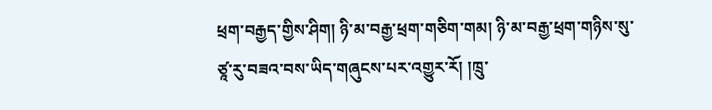ཕྲག་བརྒྱད་གྱིས་ཤིག། ཉི་མ་བརྒྱ་ཕྲག་གཅིག་གམ། ཉི་མ་བརྒྱ་ཕྲག་གཉིས་སུ་ཙཱ་རུ་བཟའ་བས་ཡིད་གཞུངས་པར་འགྱུར་རོ། །ཁྲུ་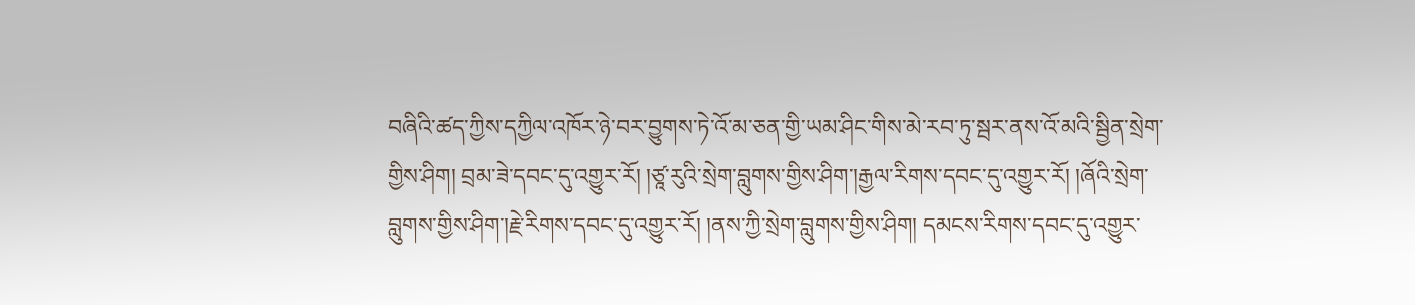བཞིའི་ཚད་ཀྱིས་དཀྱིལ་འཁོར་ཉེ་བར་བྱུགས་ཏེ་འོ་མ་ཅན་གྱི་ཡམ་ཤིང་གིས་མེ་རབ་ཏུ་སྦར་ནས་འོ་མའི་སྦྱིན་སྲེག་གྱིས་ཤིག། བྲམ་ཟེ་དབང་དུ་འགྱུར་རོ། །ཙཱ་རུའི་སྲེག་བླུགས་གྱིས་ཤིག་།རྒྱལ་རིགས་དབང་དུ་འགྱུར་རོ། །ཞོའི་སྲེག་བླུགས་གྱིས་ཤིག་།རྗེ་རིགས་དབང་དུ་འགྱུར་རོ། །ནས་ཀྱི་སྲེག་བླུགས་གྱིས་ཤིག། དམངས་རིགས་དབང་དུ་འགྱུར་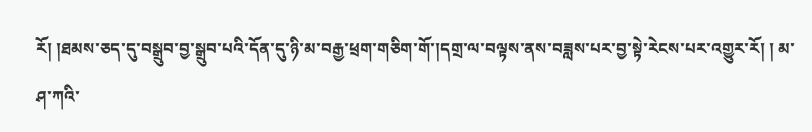རོ། །ཐམས་ཅད་དུ་བསྒྲུབ་བྱ་སྒྲུབ་པའི་དོན་དུ་ཉི་མ་བརྒྱ་ཕྲག་གཅིག་གོ་།དགྲ་ལ་བལྟས་ནས་བཟླས་པར་བྱ་སྟེ་རེངས་པར་འགྱུར་རོ། ། མ་ཤ་ཀའི་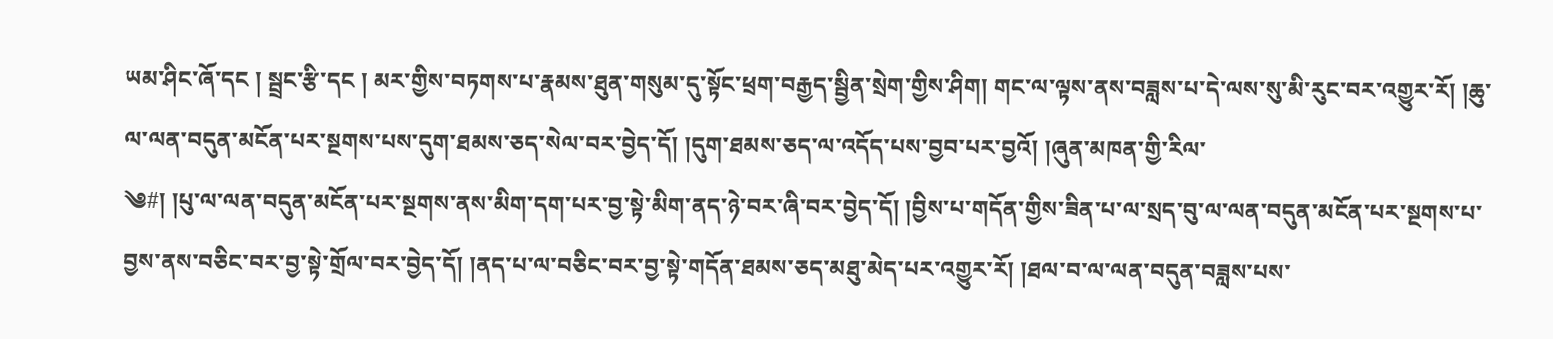ཡམ་ཤིང་ཞོ་དང ། སྦྲང་རྩི་དང ། མར་གྱིས་བཏགས་པ་རྣམས་ཐུན་གསུམ་དུ་སྟོང་ཕྲག་བརྒྱད་སྦྱིན་སྲེག་གྱིས་ཤིག། གང་ལ་ལྟས་ནས་བཟླས་པ་དེ་ལས་སུ་མི་རུང་བར་འགྱུར་རོ། །ཆུ་ལ་ལན་བདུན་མངོན་པར་སྔགས་པས་དུག་ཐམས་ཅད་སེལ་བར་བྱེད་དོ། །དུག་ཐམས་ཅད་ལ་འདོད་པས་བྱབ་པར་བྱའོ། །ཞུན་མཁན་གྱི་རིལ་
༄#། །པུ་ལ་ལན་བདུན་མངོན་པར་སྔགས་ནས་མིག་དག་པར་བྱ་སྟེ་མིག་ནད་ཉེ་བར་ཞི་བར་བྱེད་དོ། །བྱིས་པ་གདོན་གྱིས་ཟིན་པ་ལ་སྲད་བུ་ལ་ལན་བདུན་མངོན་པར་སྔགས་པ་བྱས་ནས་བཅིང་བར་བྱ་སྟེ་གྲོལ་བར་བྱེད་དོ། །ནད་པ་ལ་བཅིང་བར་བྱ་སྟེ་གདོན་ཐམས་ཅད་མཐུ་མེད་པར་འགྱུར་རོ། །ཐལ་བ་ལ་ལན་བདུན་བཟླས་པས་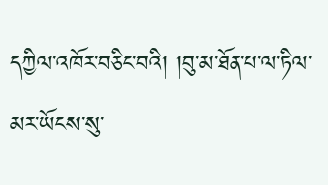དཀྱིལ་འཁོར་བཅིང་བའི། །བུ་མ་ཐོན་པ་ལ་ཏིལ་མར་ཡོངས་སུ་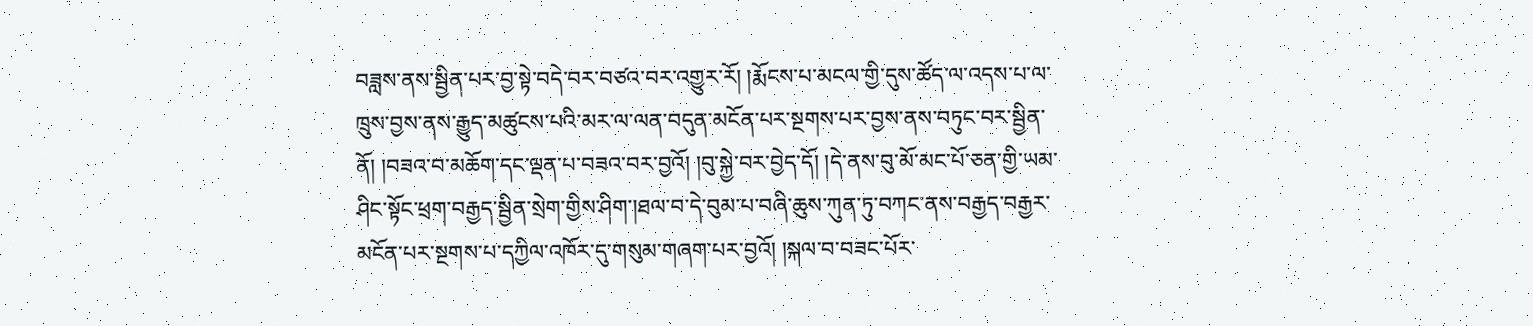བཟླས་ནས་སྦྱིན་པར་བྱ་སྟེ་བདེ་བར་བཙའ་བར་འགྱུར་རོ། །རྨོངས་པ་མངལ་གྱི་དུས་ཚོད་ལ་འདས་པ་ལ་ཁྲུས་བྱས་ནས་རྒྱུད་མཚུངས་པའི་མར་ལ་ལན་བདུན་མངོན་པར་སྔགས་པར་བྱས་ནས་བཏུང་བར་སྦྱིན་ནོ། །བཟའ་བ་མཆོག་དང་ལྡན་པ་བཟའ་བར་བྱའོ། །བུ་སྐྱེ་བར་བྱེད་དོ། །དེ་ནས་བུ་མོ་མང་པོ་ཅན་གྱི་ཡམ་ཤིང་སྟོང་ཕྲག་བརྒྱད་སྦྱིན་སྲེག་གྱིས་ཤིག་།ཐལ་བ་དེ་བུམ་པ་བཞི་ཆུས་ཀུན་ཏུ་བཀང་ནས་བརྒྱད་བརྒྱར་མངོན་པར་སྔགས་པ་དཀྱིལ་འཁོར་དུ་གསུམ་གཞག་པར་བྱའོ། །སྐལ་བ་བཟང་པོར་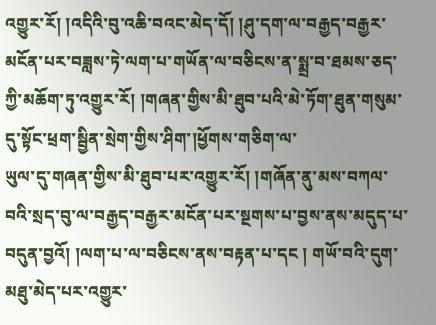འགྱུར་རོ། །འདིའི་བུ་འཆི་བའང་མེད་དོ། །ཤུ་དག་ལ་བརྒྱད་བརྒྱར་མངོན་པར་བཟླས་ཏེ་ལག་པ་གཡོན་ལ་བཅིངས་ན་སྨྲ་བ་ཐམས་ཅད་ཀྱི་མཆོག་ཏུ་འགྱུར་རོ། །གཞན་གྱིས་མི་ཐུབ་པའི་མེ་ཏོག་ཐུན་གསུམ་དུ་སྟོང་ཕྲག་སྦྱིན་སྲེག་གྱིས་ཤིག་།ཕྱོགས་གཅིག་ལ་
ཡུལ་དུ་གཞན་གྱིས་མི་ཐུབ་པར་འགྱུར་རོ། །གཞོན་ནུ་མས་བཀལ་བའི་སྲད་བུ་ལ་བརྒྱད་བརྒྱར་མངོན་པར་སྔགས་པ་བྱས་ནས་མདུད་པ་བདུན་བྱའོ། །ལག་པ་ལ་བཅིངས་ནས་བརྟན་པ་དང ། གཡོ་བའི་དུག་མཐུ་མེད་པར་འགྱུར་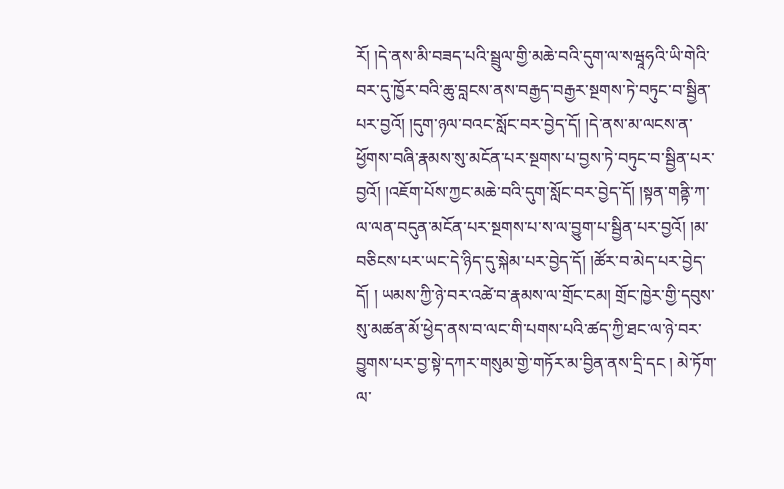རོ། །དེ་ནས་མི་བཟད་པའི་སྦྲུལ་གྱི་མཆེ་བའི་དུག་ལ་སཝཱཧའི་ཡི་གེའི་བར་དུ་ཁྱོར་བའི་ཆུ་བླངས་ནས་བརྒྱད་བརྒྱར་སྔགས་ཏེ་བཏུང་བ་སྦྱིན་པར་བྱའོ། །དུག་ཉལ་བའང་སློང་བར་བྱེད་དོ། །དེ་ནས་མ་ལངས་ན་ཕྱོགས་བཞི་རྣམས་སུ་མངོན་པར་སྔགས་པ་བྱས་ཏེ་བཏུང་བ་སྦྱིན་པར་བྱའོ། །འཇོག་པོས་ཀྱང་མཆེ་བའི་དུག་སློང་བར་བྱེད་དོ། །སྟན་གནྟི་ཀ་ལ་ལན་བདུན་མངོན་པར་སྔགས་པ་ས་ལ་བྱུག་པ་སྦྱིན་པར་བྱའོ། །མ་བཅིངས་པར་ཡང་དེ་ཉིད་དུ་སྐེམ་པར་བྱེད་དོ། །ཚོར་བ་མེད་པར་བྱེད་དོ། ། ཡམས་ཀྱི་ཉེ་བར་འཚེ་བ་རྣམས་ལ་གྲོང་ངམ། གྲོང་ཁྱེར་གྱི་དབུས་སུ་མཚན་མོ་ཕྱེད་ནས་བ་ལང་གི་པགས་པའི་ཚད་ཀྱི་ཐང་ལ་ཉེ་བར་བྱུགས་པར་བྱ་སྟེ་དཀར་གསུམ་གྱེ་གཏོར་མ་བྱིན་ནས་དྲི་དང ། མེ་ཏོག་ལ་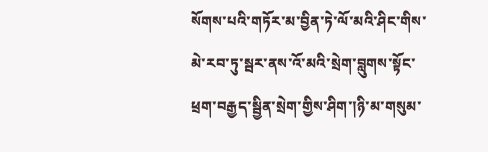སོགས་པའི་གཏོར་མ་བྱིན་ཏེ་ལོ་མའི་ཤིང་གིས་མེ་རབ་ཏུ་སྦར་ནས་འོ་མའི་སྲེག་བླུགས་སྟོང་ཕྲག་བརྒྱད་སྦྱིན་སྲེག་གྱིས་ཤིག་།ཉི་མ་གསུམ་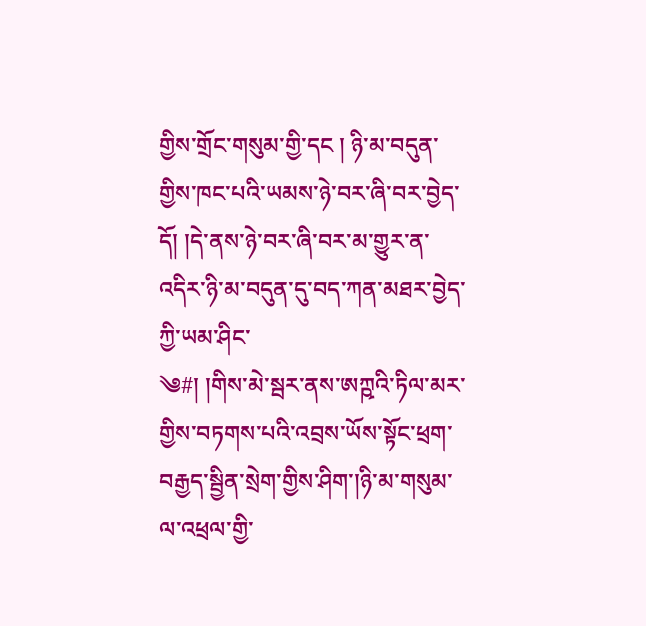གྱིས་གྲོང་གསུམ་གྱི་དང ། ཉི་མ་བདུན་གྱིས་ཁང་པའི་ཡམས་ཉེ་བར་ཞི་བར་བྱེད་དོ། །དེ་ནས་ཉེ་བར་ཞི་བར་མ་གྱུར་ན་འདིར་ཉི་མ་བདུན་དུ་བད་ཀན་མཐར་བྱེད་ཀྱི་ཡམ་ཤིང་
༄#། །གིས་མེ་སྦར་ནས་ཨཀྵའི་ཏིལ་མར་གྱིས་བཏགས་པའི་འབྲས་ཡོས་སྟོང་ཕྲག་བརྒྱད་སྦྱིན་སྲེག་གྱིས་ཤིག་།ཉི་མ་གསུམ་ལ་འཕྲལ་གྱི་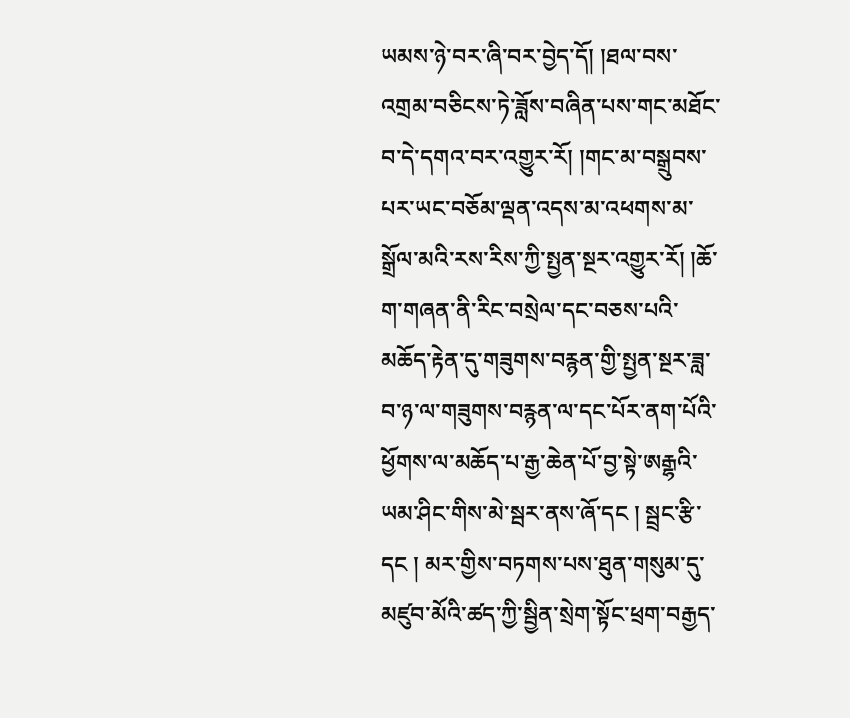ཡམས་ཉེ་བར་ཞི་བར་བྱེད་དོ། །ཐལ་བས་འགྲམ་བཅིངས་ཏེ་ཟློས་བཞིན་པས་གང་མཐོང་བ་དེ་དགའ་བར་འགྱུར་རོ། །གང་མ་བསྒྲུབས་པར་ཡང་བཅོམ་ལྡན་འདས་མ་འཕགས་མ་སྒྲོལ་མའི་རས་རིས་ཀྱི་སྤྱན་སྔར་འགྱུར་རོ། །ཆོ་ག་གཞན་ནི་རིང་བསྲེལ་དང་བཅས་པའི་མཆོད་རྟེན་དུ་གཟུགས་བརྙན་གྱི་སྤྱན་སྔར་ཟླ་བ་ཉ་ལ་གཟུགས་བརྙན་ལ་དང་པོར་ནག་པོའི་ཕྱོགས་ལ་མཆོད་པ་རྒྱ་ཆེན་པོ་བྱ་སྟེ་ཨརྒྷའི་ཡམ་ཤིང་གིས་མེ་སྦར་ནས་ཞོ་དང ། སྦྲང་རྩི་དང ། མར་གྱིས་བཏགས་པས་ཐུན་གསུམ་དུ་མཛུབ་མོའི་ཚད་ཀྱི་སྦྱིན་སྲེག་སྟོང་ཕྲག་བརྒྱད་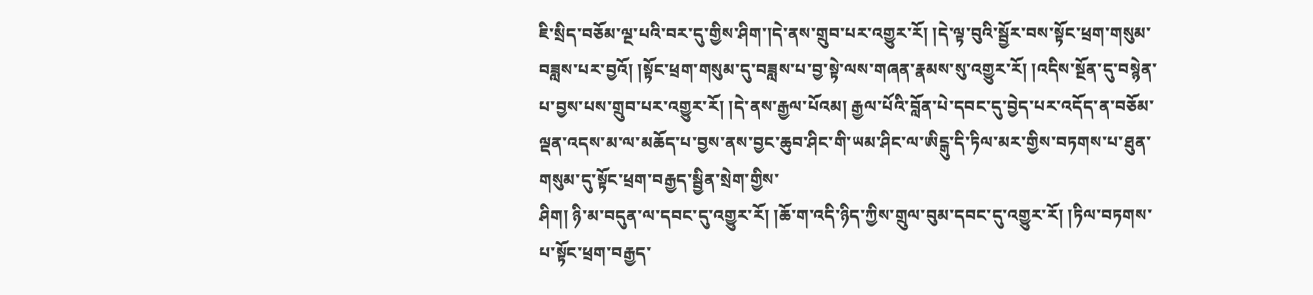ཇི་སྲིད་བཅོམ་ལྔ་པའི་བར་དུ་གྱིས་ཤིག་།དེ་ནས་གྲུབ་པར་འགྱུར་རོ། །དེ་ལྟ་བུའི་སྦྱོར་བས་སྟོང་ཕྲག་གསུམ་བཟླས་པར་བྱའོ། །སྟོང་ཕྲག་གསུམ་དུ་བཟླས་པ་བྱ་སྟེ་ལས་གཞན་རྣམས་སུ་འགྱུར་རོ། །འདིས་སྔོན་དུ་བསྙེན་པ་བྱས་པས་གྲུབ་པར་འགྱུར་རོ། །དེ་ནས་རྒྱལ་པོའམ། རྒྱལ་པོའི་བློན་པེ་དབང་དུ་བྱེད་པར་འདོད་ན་བཅོམ་ལྡན་འདས་མ་ལ་མཆོད་པ་བྱས་ནས་བྱང་ཆུབ་ཤིང་གི་ཡམ་ཤིང་ལ་ཨིངྒུ་དི་ཏིལ་མར་གྱིས་བཏགས་པ་ཐུན་གསུམ་དུ་སྟོང་ཕྲག་བརྒྱད་སྦྱིན་སྲེག་གྱིས་
ཤིག། ཉི་མ་བདུན་ལ་དབང་དུ་འགྱུར་རོ། །ཆོ་ག་འདི་ཉིད་ཀྱིས་གྲུལ་བུམ་དབང་དུ་འགྱུར་རོ། །ཏིལ་བཏགས་པ་སྟོང་ཕྲག་བརྒྱད་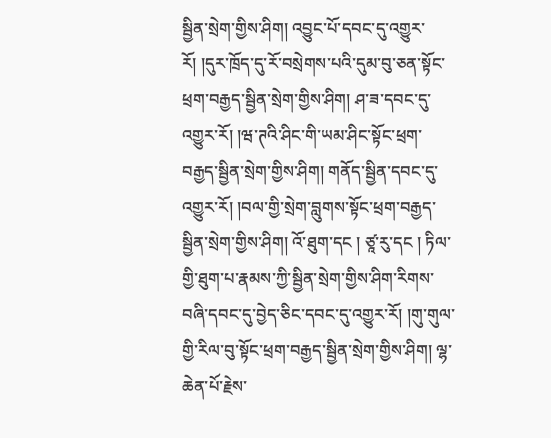སྦྱིན་སྲེག་གྱིས་ཤིག། འབྱུང་པོ་དབང་དུ་འགྱུར་རོ། །དུར་ཁྲོད་དུ་རོ་བསྲེགས་པའི་དུམ་བུ་ཅན་སྟོང་ཕྲག་བརྒྱད་སྦྱིན་སྲེག་གྱིས་ཤིག། ཤ་ཟ་དབང་དུ་འགྱུར་རོ། །ཝ་ཊའི་ཤིང་གི་ཡམ་ཤིང་སྟོང་ཕྲག་བརྒྱད་སྦྱིན་སྲེག་གྱིས་ཤིག། གནོད་སྦྱིན་དབང་དུ་འགྱུར་རོ། །བལ་གྱི་སྲེག་བླུགས་སྟོང་ཕྲག་བརྒྱད་སྦྱིན་སྲེག་གྱིས་ཤིག། འོ་ཐུག་དང ། ཙཱ་རུ་དང ། ཏིལ་གྱི་ཐུག་པ་རྣམས་ཀྱི་སྦྱིན་སྲེག་གྱིས་ཤིག་རིགས་བཞི་དབང་དུ་བྱེད་ཅིང་དབང་དུ་འགྱུར་རོ། །གུ་གུལ་གྱི་རིལ་བུ་སྟོང་ཕྲག་བརྒྱད་སྦྱིན་སྲེག་གྱིས་ཤིག། ལྷ་ཆེན་པོ་རྗེས་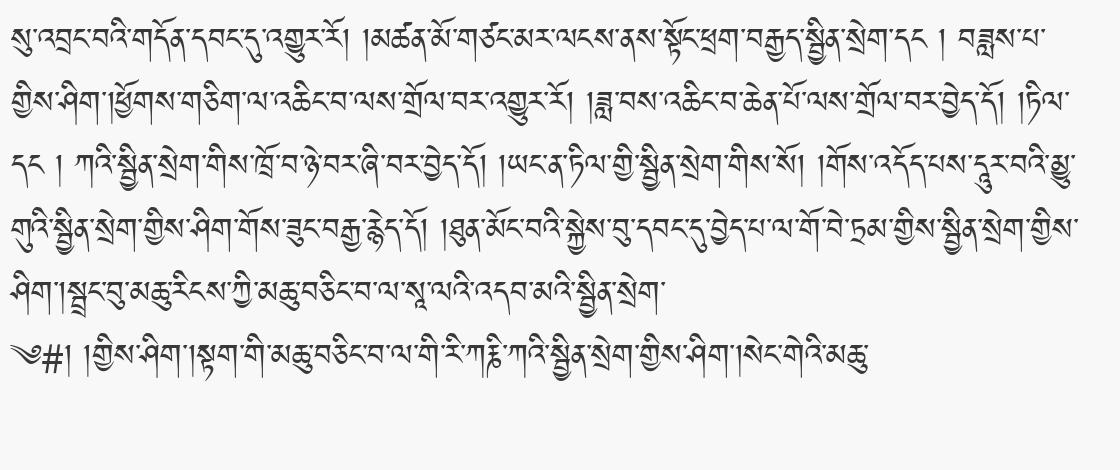སུ་འབྲང་བའི་གདོན་དབང་དུ་འགྱུར་རོ། །མཚན་མོ་གཙང་མར་ལངས་ནས་སྟོང་ཕྲག་བརྒྱད་སྦྱིན་སྲེག་དང ། བཟླས་པ་གྱིས་ཤིག་།ཕྱོགས་གཅིག་ལ་འཆིང་བ་ལས་གྲོལ་བར་འགྱུར་རོ། །ཟླ་བས་འཆིང་བ་ཆེན་པོ་ལས་གྲོལ་བར་བྱེད་དོ། །ཏིལ་དང ། ཀའི་སྦྱིན་སྲེག་གིས་ཁྲོ་བ་ཉེ་བར་ཞི་བར་བྱེད་དོ། །ཡང་ན་ཏིལ་གྱི་སྦྱིན་སྲེག་གིས་སོ། །གོས་འདོད་པས་དཱུར་བའི་མྱུ་གུའི་སྦྱིན་སྲེག་གྱིས་ཤིག་གོས་ཟུང་བརྒྱ་རྙེད་དོ། །ཐུན་མོང་བའི་སྐྱེས་བུ་དབང་དུ་བྱེད་པ་ལ་གོ་བེ་ཏྲམ་གྱིས་སྦྱིན་སྲེག་གྱིས་ཤིག་།སྦྲང་བུ་མཆུ་རིངས་ཀྱི་མཆུ་བཅིང་བ་ལ་སཱ་ལའི་འདབ་མའི་སྦྱིན་སྲེག་
༄#། །གྱིས་ཤིག་།སྟག་གི་མཆུ་བཅིང་བ་ལ་གི་རི་ཀརྞི་ཀའི་སྦྱིན་སྲེག་གྱིས་ཤིག་།སེང་གེའི་མཆུ་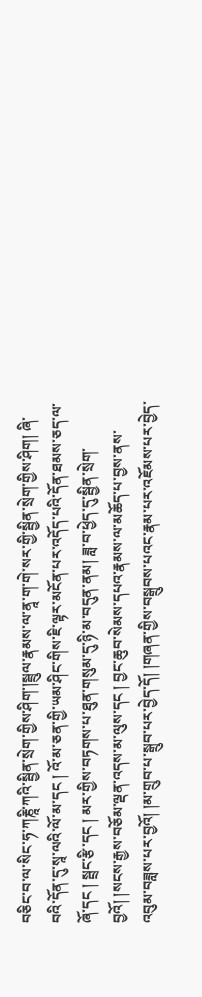བཅིང་བ་ལ་སིང་ཧ་ཀརྞཱི་ཀའི་སྦྱིན་སྲེག་གྱིས་ཤིག་།སྦྲུལ་རྣམས་ལ་ནཱ་ག་གེ་སར་གྱི་སྦྱིན་སྲེག་གྱིས་ཤིག། ཞི་བའི་དོན་དུ་སཱ་ལའི་ལོ་མ་དང ། འོ་མ་ཅན་གྱི་ཡམ་ཤིང་གིས་ཇི་ལྟར་མངོན་པར་འདོད་པའི་དོན་ཐམས་ཅད་ལ་ཞོ་དང ། སྦྲང་རྩི་དང ། མར་གྱིས་བཏགས་པ་ཐུན་གསུམ་དུ་ཉི་མ་བདུན་ནམ། ཟླ་བ་ཕྱེད་དུ་སྦྱིན་སྲེག་བྱའོ། །སངས་རྒྱས་བཅོམ་ལྡན་འདས་མ་ལུས་དང ། བྱང་ཆུབ་སེམས་དཔའ་རྣམས་ལ་མཆོད་པ་བྱས་ནས་འབུམ་བཟླས་པར་བྱའོ། །མ་གྲུབ་པ་སྒྲུབ་པར་བྱེད་དོ། །གཞན་གྱིས་བསྒྲུབས་པའང་རྣམ་པར་འཇོམས་པར་བྱེད་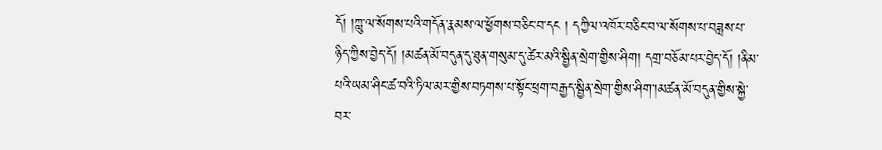དོ། །ཀླུ་ལ་སོགས་པའི་གདོན་རྣམས་ལ་ཕྱོགས་བཅིང་བ་དང ། དཀྱིལ་འཁོར་བཅིང་བ་ལ་སོགས་པ་བཟླས་པ་ཉིད་ཀྱིས་བྱེད་དོ། །མཚན་མོ་བདུན་དུ་ཐུན་གསུམ་དུ་ཚེར་མའི་སྦྱིན་སྲེག་གྱིས་ཤིག། དགྲ་བཅོམ་པར་བྱེད་དོ། །ནིམ་པའི་ཡམ་ཤིང་ཚ་བའི་ཏིལ་མར་གྱིས་བཏགས་པ་སྟོང་ཕྲག་བརྒྱད་སྦྱིན་སྲེག་གྱིས་ཤིག་།མཚན་མོ་བདུན་གྱིས་སྐྱེ་བར་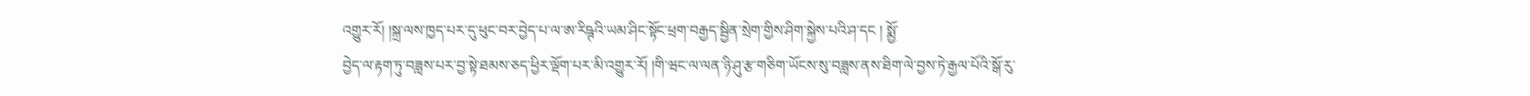འགྱུར་རོ། །སྐྲ་ལས་ཁྱད་པར་དུ་ཕུང་བར་བྱེད་པ་ལ་ཨ་རིཥྚའི་ཡམ་ཤིང་སྟོང་ཕྲག་བརྒྱད་སྦྱིན་སྲེག་གྱིས་ཤིག་སྐྱེས་པའི་ཤ་དང ། སྨྱོ་
བྱེད་ལ་རྟག་ཏུ་བཟླས་པར་བྱ་སྟེ་ཐམས་ཅད་ཕྱིར་ལྡོག་པར་མི་འགྱུར་རོ། །གི་ཝང་ལ་ལན་ཉི་ཤུ་རྩ་གཅིག་ཡོངས་སུ་བཟླས་ནས་ཐིག་ལེ་བྱས་ཏེ་རྒྱལ་པོའི་སྒོ་རུ་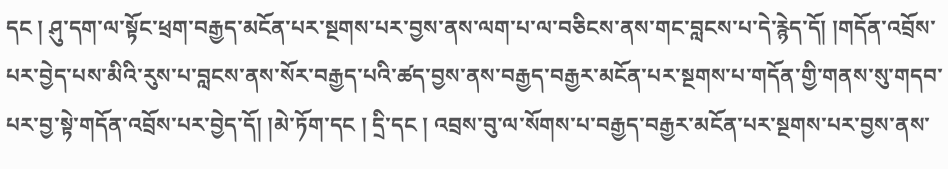དང ། ཤུ་དག་ལ་སྟོང་ཕྲག་བརྒྱད་མངོན་པར་སྔགས་པར་བྱས་ནས་ལག་པ་ལ་བཅིངས་ནས་གང་བླངས་པ་དེ་རྙེད་དོ། །གདོན་འབྲོས་པར་བྱེད་པས་མིའི་རུས་པ་བླངས་ནས་སོར་བརྒྱད་པའི་ཚད་བྱས་ནས་བརྒྱད་བརྒྱར་མངོན་པར་སྔགས་པ་གདོན་གྱི་གནས་སུ་གདབ་པར་བྱ་སྟེ་གདོན་འབྲོས་པར་བྱེད་དོ། །མེ་ཏོག་དང ། དྲི་དང ། འབྲས་བུ་ལ་སོགས་པ་བརྒྱད་བརྒྱར་མངོན་པར་སྔགས་པར་བྱས་ནས་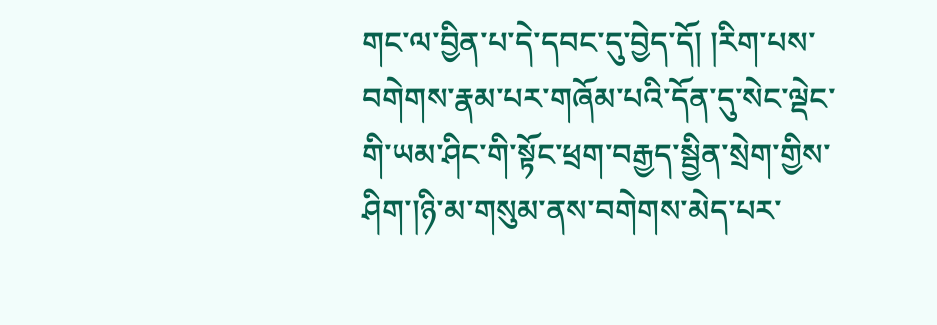གང་ལ་བྱིན་པ་དེ་དབང་དུ་བྱེད་དོ། །རིག་པས་བགེགས་རྣམ་པར་གཞོམ་པའི་དོན་དུ་སེང་ལྡེང་གི་ཡམ་ཤིང་གི་སྟོང་ཕྲག་བརྒྱད་སྦྱིན་སྲེག་གྱིས་ཤིག་།ཉི་མ་གསུམ་ནས་བགེགས་མེད་པར་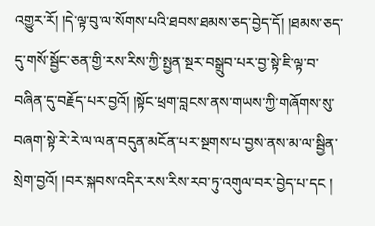འགྱུར་རོ། །དེ་ལྟ་བུ་ལ་སོགས་པའི་ཐབས་ཐམས་ཅད་བྱེད་དོ། །ཐམས་ཅད་དུ་གསོ་སྦྱོང་ཅན་གྱི་རས་རིས་ཀྱི་སྤྱན་སྔར་བསྒྲུབ་པར་བྱ་སྟེ་ཇི་ལྟ་བ་བཞིན་དུ་བརྗོད་པར་བྱའོ། །སྟོང་ཕྲག་བླངས་ནས་གཡས་ཀྱི་གཞོགས་སུ་བཞག་སྟེ་རེ་རེ་ལ་ལན་བདུན་མངོན་པར་སྔགས་པ་བྱས་ནས་མ་ལ་སྦྱིན་སྲེག་བྱའོ། །བར་སྐབས་འདིར་རས་རིས་རབ་ཏུ་འགུལ་བར་བྱེད་པ་དང །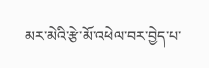མར་མེའི་རྩེ་མོ་འཕེལ་བར་བྱེད་པ་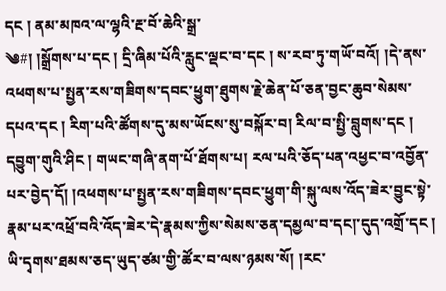དང ། ནམ་མཁའ་ལ་ལྷའི་རྔ་བོ་ཆེའི་སྒྲ་
༄#། །སྒྲོགས་པ་དང ། དྲི་ཞིམ་པོའི་རླུང་ལྡང་བ་དང ། ས་རབ་ཏུ་གཡོ་བའོ། །དེ་ནས་འཕགས་པ་སྤྱན་རས་གཟིགས་དབང་ཕྱུག་ཐུགས་རྗེ་ཆེན་པོ་ཅན་བྱང་ཆུབ་སེམས་དཔའ་དང ། རིག་པའི་ཚོགས་དུ་མས་ཡོངས་སུ་བསྐོར་བ། རིལ་བ་སྤྱི་བླུགས་དང ། དབྱུག་གུའི་ཤིང ། གཡང་གཞི་ནག་པོ་ཐོགས་པ། རལ་པའི་ཅོད་པན་འཕྱང་བ་འབྱོན་པར་བྱེད་དོ། །འཕགས་པ་སྤྱན་རས་གཟིགས་དབང་ཕྱུག་གི་སྐུ་ལས་འོད་ཟེར་བྱུང་སྟེ་རྣམ་པར་འཕྲོ་བའི་འོད་ཟེར་དེ་རྣམས་ཀྱིས་སེམས་ཅན་དམྱལ་བ་དང།་དུད་འགྲོ་དང ། ཡི་དྭགས་ཐམས་ཅད་ཡུད་ཙམ་གྱི་ཚོར་བ་ལས་ཉམས་སོ། །རང་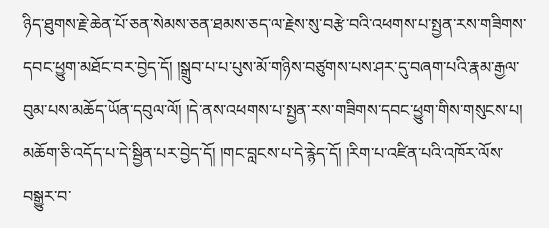ཉིད་ཐུགས་རྗེ་ཆེན་པོ་ཅན་སེམས་ཅན་ཐམས་ཅད་ལ་རྗེས་སུ་བརྩེ་བའི་འཕགས་པ་སྤྱན་རས་གཟིགས་དབང་ཕྱུག་མཐོང་བར་བྱེད་དོ། །སྒྲུབ་པ་པ་པུས་མོ་གཉིས་བཙུགས་པས་ཤར་དུ་བཞག་པའི་རྣམ་རྒྱལ་བུམ་པས་མཆོད་ཡོན་དབུལ་ལོ། །དེ་ནས་འཕགས་པ་སྤྱན་རས་གཟིགས་དབང་ཕྱུག་གིས་གསུངས་པ། མཆོག་ཅི་འདོད་པ་དེ་སྦྱིན་པར་བྱེད་དོ། །གང་བླངས་པ་དེ་རྙེད་དོ། །རིག་པ་འཛིན་པའི་འཁོར་ལོས་བསྒྱུར་བ་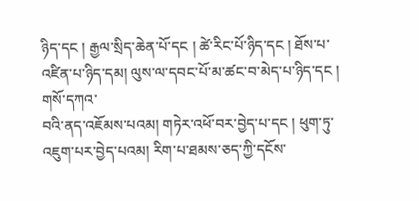ཉིད་དང ། རྒྱལ་སྲིད་ཆེན་པོ་དང ། ཚེ་རིང་པོ་ཉིད་དང ། ཐོས་པ་འཛིན་པ་ཉིད་དམ། ལུས་ལ་དབང་པོ་མ་ཚང་བ་མེད་པ་ཉིད་དང ། གསོ་དཀའ་
བའི་ནད་འཇོམས་པའམ། གཏེར་འཕོ་བར་བྱེད་པ་དང ། ཕུག་ཏུ་འཇུག་པར་བྱེད་པའམ། རིག་པ་ཐམས་ཅད་ཀྱི་དངོས་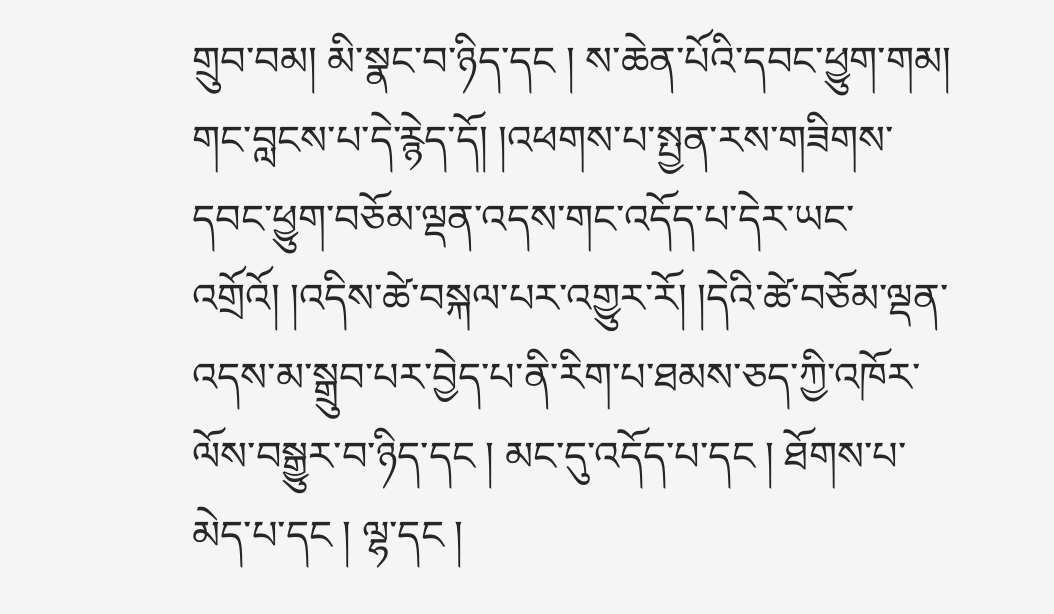གྲུབ་བམ། མི་སྣང་བ་ཉིད་དང ། ས་ཆེན་པོའི་དབང་ཕྱུག་གམ། གང་བླངས་པ་དེ་རྙེད་དོ། །འཕགས་པ་སྤྱན་རས་གཟིགས་དབང་ཕྱུག་བཅོམ་ལྡན་འདས་གང་འདོད་པ་དེར་ཡང་འགྲོའོ། །འདིས་ཚེ་བསྐལ་པར་འགྱུར་རོ། །དེའི་ཚེ་བཅོམ་ལྡན་འདས་མ་སྒྲུབ་པར་བྱེད་པ་ནི་རིག་པ་ཐམས་ཅད་ཀྱི་འཁོར་ལོས་བསྒྱུར་བ་ཉིད་དང ། མང་དུ་འདོད་པ་དང ། ཐོགས་པ་མེད་པ་དང ། ལྷ་དང །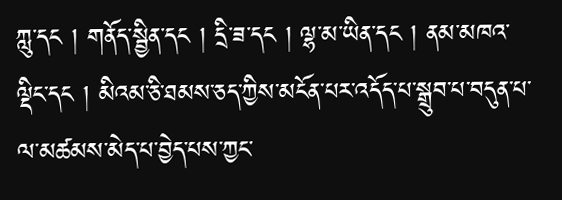ཀླུ་དང ། གནོད་སྦྱིན་དང ། དྲི་ཟ་དང ། ལྷ་མ་ཡིན་དང ། ནམ་མཁའ་ལྡིང་དང ། མིའམ་ཅི་ཐམས་ཅད་ཀྱིས་མངོན་པར་འདོད་པ་སྒྲུབ་པ་བདུན་པ་ལ་མཚམས་མེད་པ་བྱེད་པས་ཀྱང་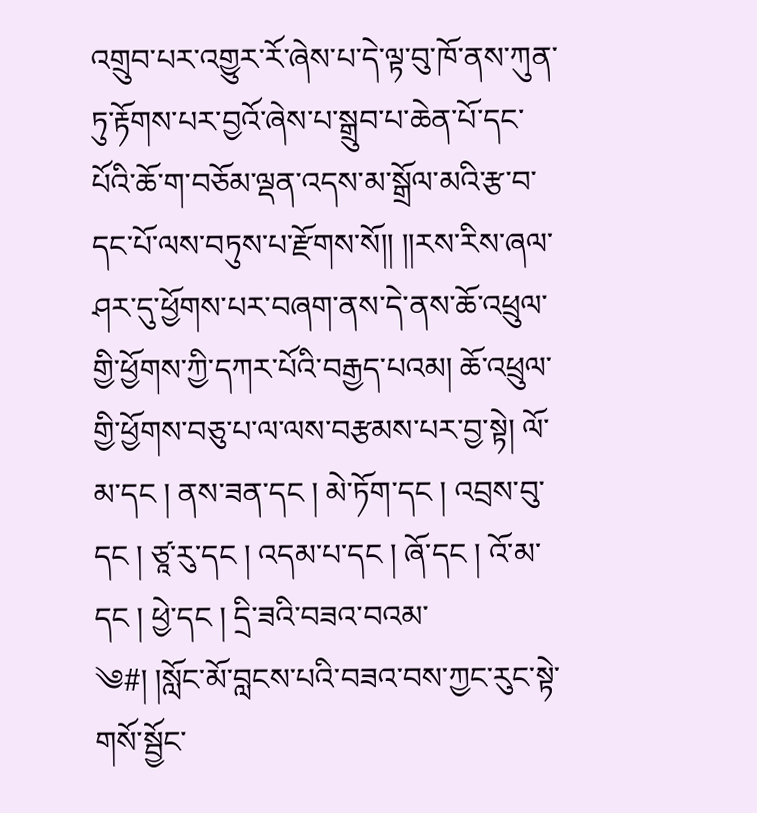འགྲུབ་པར་འགྱུར་རོ་ཞེས་པ་དེ་ལྟ་བུ་ཁོ་ནས་ཀུན་ཏུ་རྟོགས་པར་བྱའོ་ཞེས་པ་སྒྲུབ་པ་ཆེན་པོ་དང་པོའི་ཆོ་ག་བཅོམ་ལྡན་འདས་མ་སྒྲོལ་མའི་རྩ་བ་དང་པོ་ལས་བཏུས་པ་རྫོགས་སོ།། །།རས་རིས་ཞལ་ཤར་དུ་ཕྱོགས་པར་བཞག་ནས་དེ་ནས་ཆོ་འཕྲུལ་གྱི་ཕྱོགས་ཀྱི་དཀར་པོའི་བརྒྱད་པའམ། ཆོ་འཕྲུལ་གྱི་ཕྱོགས་བཅུ་པ་ལ་ལས་བརྩམས་པར་བྱ་སྟེ། ལོ་མ་དང ། ནས་ཟན་དང ། མེ་ཏོག་དང ། འབྲས་བུ་དང ། ཙཱ་རུ་དང ། འདམ་པ་དང ། ཞོ་དང ། འོ་མ་དང ། ཕྱེ་དང ། དྲི་ཟའི་བཟའ་བའམ་
༄#། །སློང་མོ་བླངས་པའི་བཟའ་བས་ཀྱང་རུང་སྟེ་གསོ་སྦྱོང་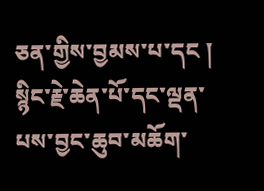ཅན་གྱིས་བྱམས་པ་དང ། སྙིང་རྗེ་ཆེན་པོ་དང་ལྡན་པས་བྱང་ཆུབ་མཆོག་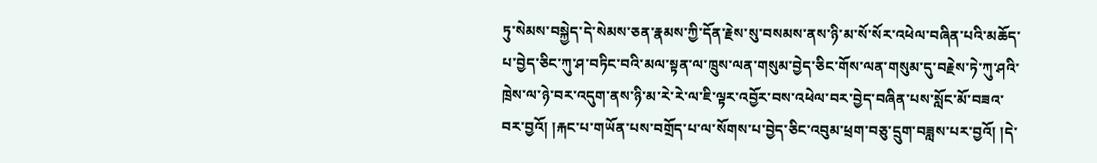ཏུ་སེམས་བསྐྱེད་དེ་སེམས་ཅན་རྣམས་ཀྱི་དོན་རྗེས་སུ་བསམས་ནས་ཉི་མ་སོ་སོར་འཕེལ་བཞིན་པའི་མཆོད་པ་བྱེད་ཅིང་ཀུ་ཤ་བཏིང་བའི་མལ་སྟན་ལ་ཁྲུས་ལན་གསུམ་བྱེད་ཅིང་གོས་ལན་གསུམ་དུ་བརྗེས་ཏེ་ཀུ་ཤའི་ཁྲེས་ལ་ཉེ་བར་འདུག་ནས་ཉི་མ་རེ་རེ་ལ་ཇི་ལྟར་འབྱོར་བས་འཕེལ་བར་བྱེད་བཞིན་པས་སློང་མོ་བཟའ་བར་བྱའོ། །རྐང་པ་གཡོན་པས་བགྲོད་པ་ལ་སོགས་པ་བྱེད་ཅིང་འབུམ་ཕྲག་བཅུ་དྲུག་བཟླས་པར་བྱའོ། །དེ་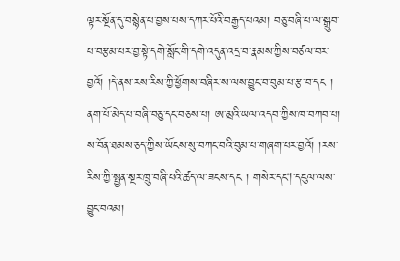ལྟར་སྔོན་དུ་བསྙེན་པ་བྱས་པས་དཀར་པོའི་བརྒྱད་པའམ། བཅུ་བཞི་པ་ལ་སྒྲུབ་པ་བརྩམ་པར་བྱ་སྟེ་དགེ་སློང་གི་དགེ་འདུན་འདྲ་བ་རྣམས་ཀྱིས་བཙལ་བར་བྱའོ། །དེ་ནས་རས་རིས་ཀྱི་ཕྱོགས་བཞིར་ས་ལས་བྱུང་བ་བུམ་པ་རྩ་བ་དང ། ནག་པོ་མེད་པ་བཞི་བཅུ་དང་བཅས་པ། ཨ་མྲའི་ཡལ་འདབ་ཀྱིས་ཁ་བཀབ་པ། ས་བོན་ཐམས་ཅད་ཀྱིས་ཡོངས་སུ་བཀང་བའི་བུམ་པ་གཞག་པར་བྱའོ། །རས་རིས་ཀྱི་སྤྱན་སྔར་ཁྲུ་བཞི་པའི་ཚད་ལ་ཟངས་དང ། གསེར་དང།་དངུལ་ལས་བྱུང་བའམ།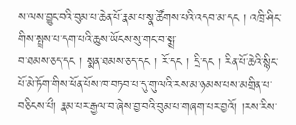ས་ལས་བྱུང་བའི་བུམ་པ་ཆེན་པོ་རྣམ་པ་སྣ་ཚོགས་པའི་འདབ་མ་དང ། འཁྲི་ཤིང་གིས་སྤྲས་པ་དག་པའི་ཆུས་ཡོངས་སུ་གང་བ་སྨྲ་
བ་ཐམས་ཅད་དང ། སྨན་ཐམས་ཅད་དང ། རོ་དང ། དྲི་དང ། རིན་པོ་ཆེའི་སྙིང་པོ་མེ་ཏོག་གིས་ཕོན་པོས་ཁ་བཏབ་པ་དུ་གུ་ལའི་རས་མ་ཉམས་པས་མགྲིན་པ་བཅིངས་པྀ། རྣམ་པར་རྒྱལ་བ་ཞེས་བྱ་བའི་བུམ་པ་གཞག་པར་བྱའོ། །རས་རིས་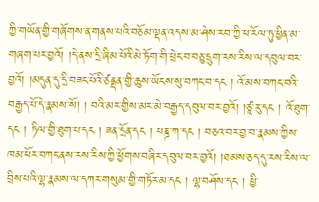ཀྱི་གཡོན་གྱི་གཞོགས་ན་གནས་པའི་བཅོམ་ལྡན་འདས་མ་ཤེས་རབ་ཀྱི་ཕ་རོལ་ཏུ་ཕྱིན་མ་གཞག་པར་བྱའོ། །དེ་ནས་དྲི་ཞིམ་པོའི་མེ་ཏོག་གི་ཕྲེང་བ་བཅུ་དྲུག་རས་རིས་ལ་དབུལ་བར་བྱའོ། །མདུན་དུ་དྲི་བཟང་པོའི་ཙནྡན་གྱི་ཆུས་ཡོངས་སུ་བཀང་བ་དང ། འོ་མས་བཀང་བའི་བརྒྱད་པོ་དེ་རྣམས་སོ། ། བའི་མར་གྱིས་མར་མེ་བརྒྱད་དབུལ་བར་བྱའོ། །ཙཱ་རུ་དང ། འོ་ཐུག་དང ། ཏིལ་གྱི་ཐུག་པ་དང ། ཟན་དྲོན་དང ། པཎྜ་ཀ་དང ། བཅའ་བར་བྱ་བ་རྣམས་ཀྱིས་ཁམ་ཕོར་བཀང་ནས་རས་རིས་ཀྱི་ཕྱོགས་བཞིར་དབུལ་བར་བྱའོ། །ཐམས་ཅད་དུ་རས་རིས་ལ་བྲིས་པའི་ལྷ་རྣམས་ལ་དཀར་གསུམ་གྱི་གཏོར་མ་དང ། ལྷ་བཤོས་དང ། ཕྱི་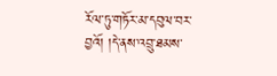རོལ་ཏུ་གཏོར་མ་དབུལ་བར་བྱའོ། །དེ་ནས་འབྲུ་ཐམས་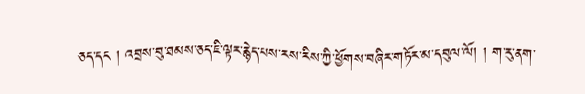ཅད་དང ། འབྲས་བུ་ཐམས་ཅད་ཇི་ལྟར་རྙེད་པས་རས་རིས་ཀྱི་ཕྱོགས་བཞིར་གཏོར་མ་དབུལ་ལོ། ། ག་རུ་ནག་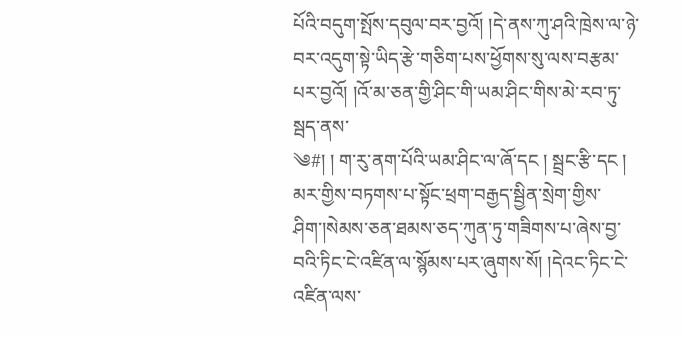པོའི་བདུག་སྤོས་དབུལ་བར་བྱའོ། །དེ་ནས་ཀུ་ཤའི་ཁྲེས་ལ་ཉེ་བར་འདུག་སྟེ་ཡིད་རྩེ་གཅིག་པས་ཕྱོགས་སུ་ལས་བརྩམ་པར་བྱའོ། །འོ་མ་ཅན་གྱི་ཤིང་གི་ཡམ་ཤིང་གིས་མེ་རབ་ཏུ་སྦད་ནས་
༄#། ། ག་རུ་ནག་པོའི་ཡམ་ཤིང་ལ་ཞོ་དང ། སྦྲང་རྩི་དང ། མར་གྱིས་བཏགས་པ་སྟོང་ཕྲག་བརྒྱད་སྦྱིན་སྲེག་གྱིས་ཤིག་།སེམས་ཅན་ཐམས་ཅད་ཀུན་ཏུ་གཟིགས་པ་ཞེས་བྱ་བའི་ཏིང་ངེ་འཛིན་ལ་སྙོམས་པར་ཞུགས་སོ། །དེའང་ཏིང་ངེ་འཛིན་ལས་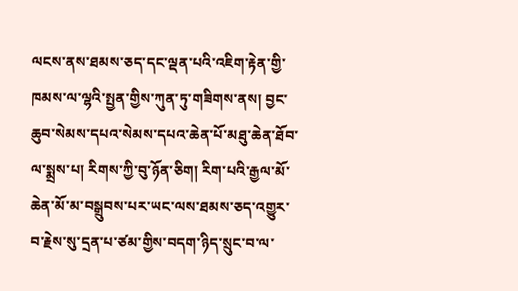ལངས་ནས་ཐམས་ཅད་དང་ལྡན་པའི་འཇིག་རྟེན་གྱི་ཁམས་ལ་ལྷའི་སྤྱན་གྱིས་ཀུན་ཏུ་གཟིགས་ནས། བྱང་ཆུབ་སེམས་དཔའ་སེམས་དཔའ་ཆེན་པོ་མཐུ་ཆེན་ཐོབ་ལ་སྨྲས་པ། རིགས་ཀྱི་བུ་ཉོན་ཅིག། རིག་པའི་རྒྱལ་མོ་ཆེན་མོ་མ་བསྒྲུབས་པར་ཡང་ལས་ཐམས་ཅད་འགྱུར་བ་རྗེས་སུ་དྲན་པ་ཙམ་གྱིས་བདག་ཉིད་སྲུང་བ་ལ་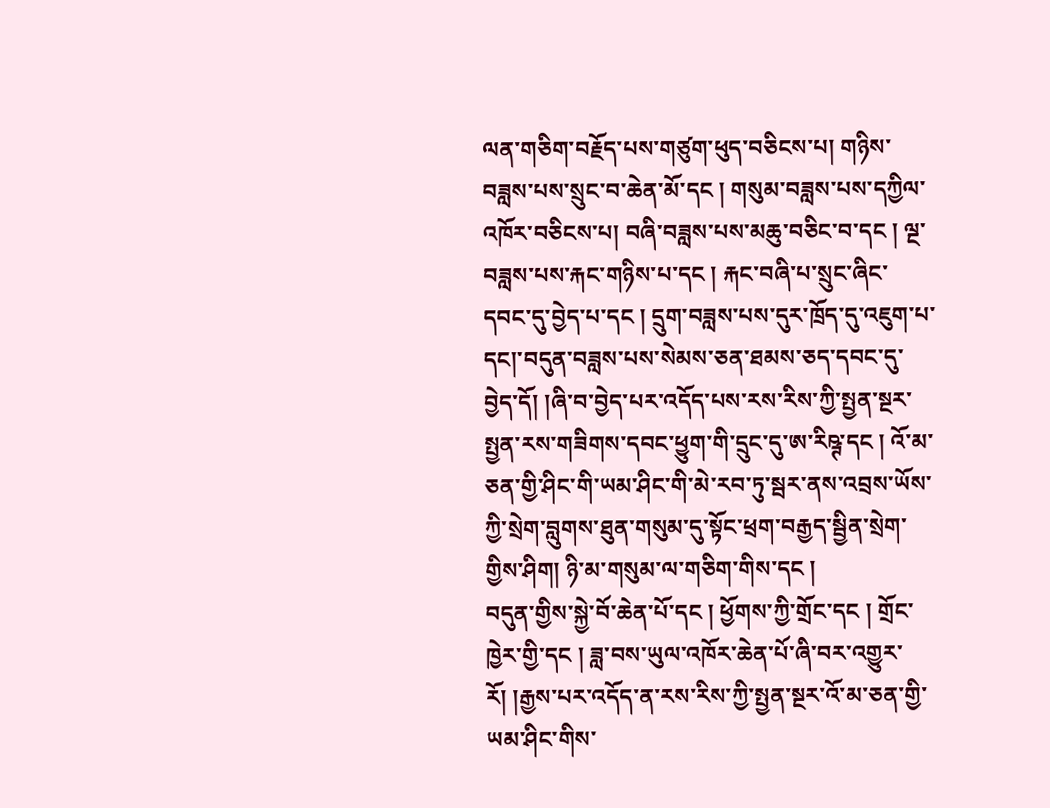ལན་གཅིག་བརྗོད་པས་གཙུག་ཕུད་བཅིངས་པ། གཉིས་བཟླས་པས་སྲུང་བ་ཆེན་མོ་དང ། གསུམ་བཟླས་པས་དཀྱིལ་འཁོར་བཅིངས་པ། བཞི་བཟླས་པས་མཆུ་བཅིང་བ་དང ། ལྔ་བཟླས་པས་རྐང་གཉིས་པ་དང ། རྐང་བཞི་པ་སྲུང་ཞིང་དབང་དུ་བྱེད་པ་དང ། དྲུག་བཟླས་པས་དུར་ཁྲོད་དུ་འཇུག་པ་དང།་བདུན་བཟླས་པས་སེམས་ཅན་ཐམས་ཅད་དབང་དུ་བྱེད་དོ། །ཞི་བ་བྱེད་པར་འདོད་པས་རས་རིས་ཀྱི་སྤྱན་སྔར་སྤྱན་རས་གཟིགས་དབང་ཕྱུག་གི་དྲུང་དུ་ཨ་རིཥྚ་དང ། འོ་མ་ཅན་གྱི་ཤིང་གི་ཡམ་ཤིང་གི་མེ་རབ་ཏུ་སྦར་ནས་འབྲས་ཡོས་ཀྱི་སྲེག་བླུགས་ཐུན་གསུམ་དུ་སྟོང་ཕྲག་བརྒྱད་སྦྱིན་སྲེག་གྱིས་ཤིག། ཉི་མ་གསུམ་ལ་གཅིག་གིས་དང །
བདུན་གྱིས་སྐྱེ་བོ་ཆེན་པོ་དང ། ཕྱོགས་ཀྱི་གྲོང་དང ། གྲོང་ཁྱེར་གྱི་དང ། ཟླ་བས་ཡུལ་འཁོར་ཆེན་པོ་ཞི་བར་འགྱུར་རོ། །རྒྱས་པར་འདོད་ན་རས་རིས་ཀྱི་སྤྱན་སྔར་འོ་མ་ཅན་གྱི་ཡམ་ཤིང་གིས་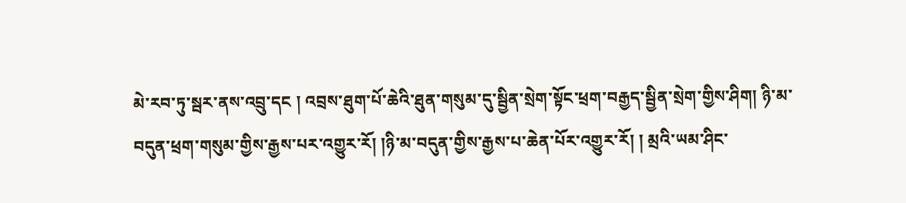མེ་རབ་ཏུ་སྦར་ནས་འབྲུ་དང ། འབྲས་ཐུག་པོ་ཆེའི་ཐུན་གསུམ་དུ་སྦྱིན་སྲེག་སྟོང་ཕྲག་བརྒྱད་སྦྱིན་སྲེག་གྱིས་ཤིག། ཉི་མ་བདུན་ཕྲག་གསུམ་གྱིས་རྒྱས་པར་འགྱུར་རོ། །ཉི་མ་བདུན་གྱིས་རྒྱས་པ་ཆེན་པོར་འགྱུར་རོ། ། མྲའི་ཡམ་ཤིང་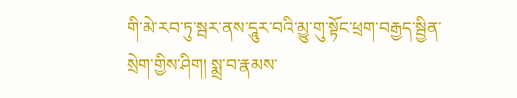གི་མེ་རབ་ཏུ་སྦར་ནས་དཱུར་བའི་མྱུ་གུ་སྟོང་ཕྲག་བརྒྱད་སྦྱིན་སྲེག་གྱིས་ཤིག། སྨྲ་བ་རྣམས་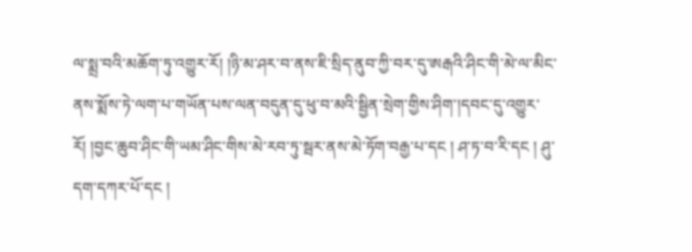ལ་སྨྲ་བའི་མཆོག་ཏུ་འགྱུར་རོ། །ཉི་མ་ཤར་བ་ནས་ཇི་སྲིད་ནུབ་ཀྱི་བར་དུ་ཨརྒའི་ཤིང་གི་མེ་ལ་མིང་ནས་སྨོས་ཏེ་ལག་པ་གཡོན་པས་ལན་བདུན་དུ་ཕུ་བ་མའི་སྦྱིན་སྲེག་གྱིས་ཤིག་།དབང་དུ་འགྱུར་རོ། །བྱང་ཆུབ་ཤིང་གི་ཡམ་ཤིང་གིས་མེ་རབ་ཏུ་སྦར་ནས་མེ་ཏོག་བརྒྱ་པ་དང ། ཤ་ཏ་བ་རི་དང ། ཤུ་དག་དཀར་པོ་དང །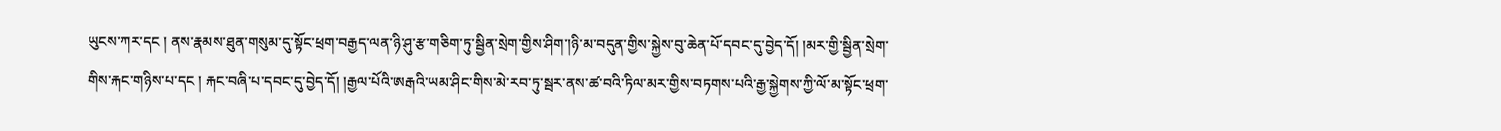ཡུངས་ཀར་དང ། ནས་རྣམས་ཐུན་གསུམ་དུ་སྟོང་ཕྲག་བརྒྱད་ལན་ཉི་ཤུ་རྩ་གཅིག་ཏུ་སྦྱིན་སྲེག་གྱིས་ཤིག་།ཉི་མ་བདུན་གྱིས་སྐྱེས་བུ་ཆེན་པོ་དབང་དུ་བྱེད་དོ། །མར་གྱི་སྦྱིན་སྲེག་གིས་རྐང་གཉིས་པ་དང ། རྐང་བཞི་པ་དབང་དུ་བྱེད་དོ། །རྒྱལ་པོའི་ཨརྒའི་ཡམ་ཤིང་གིས་མེ་རབ་ཏུ་སྦར་ནས་ཚ་བའི་ཏིལ་མར་གྱིས་བཏགས་པའི་རྒྱ་སྐྱེགས་ཀྱི་ལོ་མ་སྟོང་ཕྲག་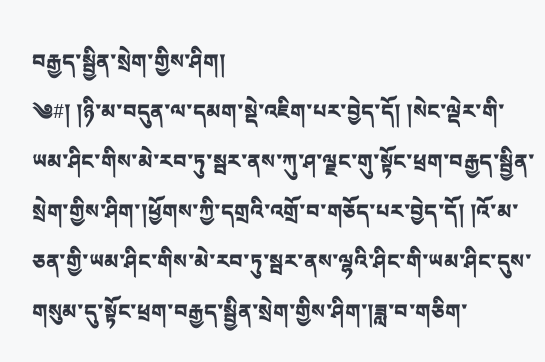བརྒྱད་སྦྱིན་སྲེག་གྱིས་ཤིག།
༄#། །ཉི་མ་བདུན་ལ་དམག་སྡེ་འཇིག་པར་བྱེད་དོ། །སེང་ལྡེར་གི་ཡམ་ཤིང་གིས་མེ་རབ་ཏུ་སྦར་ནས་ཀུ་ཤ་ལྗང་གུ་སྟོང་ཕྲག་བརྒྱད་སྦྱིན་སྲེག་གྱིས་ཤིག་།ཕྱོགས་ཀྱི་དགྲའི་འགྲོ་བ་གཅོད་པར་བྱེད་དོ། །འོ་མ་ཅན་གྱི་ཡམ་ཤིང་གིས་མེ་རབ་ཏུ་སྦར་ནས་ལྷའི་ཤིང་གི་ཡམ་ཤིང་དུས་གསུམ་དུ་སྟོང་ཕྲག་བརྒྱད་སྦྱིན་སྲེག་གྱིས་ཤིག་།ཟླ་བ་གཅིག་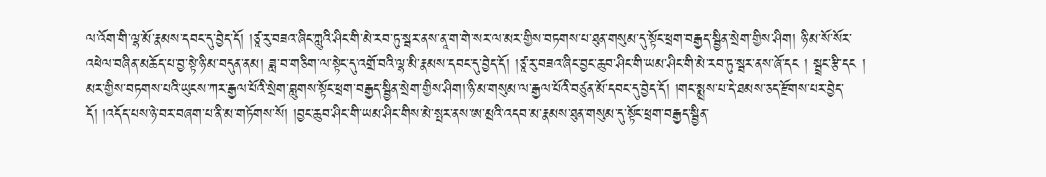ལ་འོག་གི་ལྷ་མོ་རྣམས་དབང་དུ་བྱེད་དོ། །ཙཱ་རུ་བཟའ་ཞིང་ཀླུའི་ཤིང་གི་མེ་རབ་ཏུ་སྦར་ནས་ནཱ་ག་གེ་སར་ལ་མར་གྱིས་བཏགས་པ་ཐུན་གསུམ་དུ་སྟོང་ཕྲག་བརྒྱད་སྦྱིན་སྲེག་གྱིས་ཤིག། ཉི་མ་སོ་སོར་འཕེལ་བཞིན་མཆོད་པ་བྱ་སྟེ་ཉི་མ་བདུན་ནམ། ཟླ་བ་གཅིག་ལ་སྟེང་དུ་འགྲོ་བའི་ལྷ་མི་རྣམས་དབང་དུ་བྱེད་དོ། །ཙཱ་རུ་བཟའ་ཞིང་བྱང་ཆུབ་ཤིང་གི་ཡམ་ཤིང་གི་མེ་རབ་ཏུ་སྦར་ནས་ཞོ་དང ། སྦྲང་རྩི་དང ། མར་གྱིས་བཏགས་པའི་ཡུངས་ཀར་རྒྱལ་པོའི་སྲེག་བླུགས་སྟོང་ཕྲག་བརྒྱད་སྦྱིན་སྲེག་གྱིས་ཤིག།་ཉི་མ་གསུམ་ལ་རྒྱལ་པོའི་བཙུན་མོ་དབང་དུ་བྱེད་དོ། །གང་སྨྲས་པ་དེ་ཐམས་ཅད་རྫོགས་པར་བྱེད་དོ། །འདོད་པས་ཉེ་བར་བཞག་པ་ནི་མ་གཏོགས་སོ། །བྱང་ཆུབ་ཤིང་གི་ཡམ་ཤིང་གིས་མེ་སྤར་ནས་ཨ་མྲའི་འདབ་མ་རྣམས་ཐུན་གསུམ་དུ་སྟོང་ཕྲག་བརྒྱད་སྦྱིན་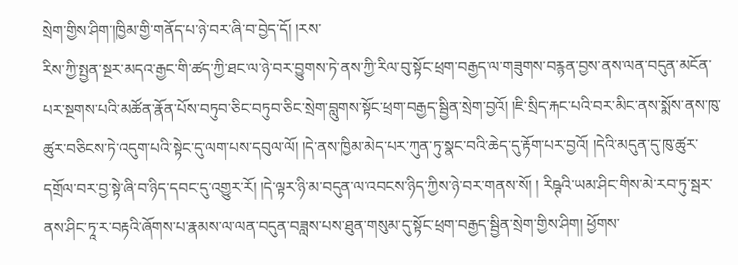སྲེག་གྱིས་ཤིག་།ཁྱིམ་གྱི་གནོད་པ་ཉེ་བར་ཞི་བ་བྱེད་དོ། །རས་
རིས་ཀྱི་སྤྱན་སྔར་མདའ་རྒྱང་གི་ཚད་ཀྱི་ཐང་ལ་ཉེ་བར་བྱུགས་ཏེ་ནས་ཀྱི་རིལ་བུ་སྟོང་ཕྲག་བརྒྱད་ལ་གཟུགས་བརྙན་བྱས་ནས་ལན་བདུན་མངོན་པར་སྔགས་པའི་མཚོན་རྣོན་པོས་བཏུབ་ཅིང་བཏུབ་ཅིང་སྲེག་བླུགས་སྟོང་ཕྲག་བརྒྱད་སྦྱིན་སྲེག་བྱའོ། །ཇི་སྲིད་རྐང་པའི་བར་མིང་ནས་སྨོས་ནས་ཁུ་ཚུར་བཅིངས་ཏེ་འདུག་པའི་སྟེང་དུ་ལག་པས་དབུལ་ལོ། །དེ་ནས་ཁྱིམ་མེད་པར་ཀུན་ཏུ་སྣང་བའི་ཆེད་དུ་རྟོག་པར་བྱའོ། །དེའི་མདུན་དུ་ཁུ་ཚུར་དགྲོལ་བར་བྱ་སྟེ་ཞི་བ་ཉིད་དབང་དུ་འགྱུར་རོ། །དེ་ལྟར་ཉི་མ་བདུན་ལ་འབངས་ཉིད་ཀྱིས་ཉེ་བར་གནས་སོ། ། རིཥྚའི་ཡམ་ཤིང་གིས་མེ་རབ་ཏུ་སྦར་ནས་ཤིང་ཏཱ་ར་བརྟའི་ཞོགས་པ་རྣམས་ལ་ལན་བདུན་བཟླས་པས་ཐུན་གསུམ་དུ་སྟོང་ཕྲག་བརྒྱད་སྦྱིན་སྲེག་གྱིས་ཤིག། ཕྱོགས་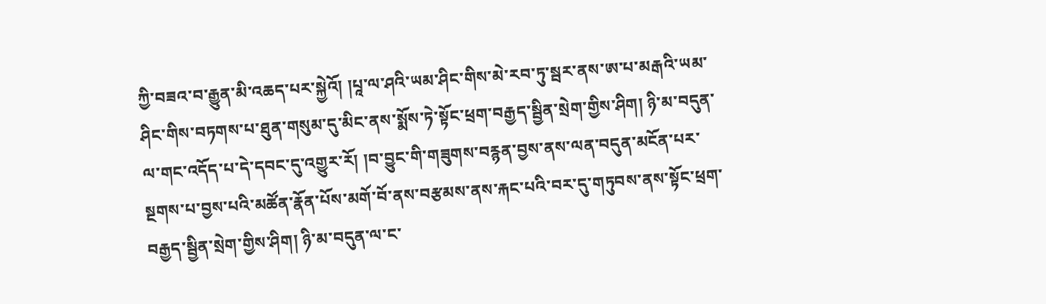ཀྱི་བཟའ་བ་རྒྱུན་མི་འཆད་པར་སྐྱེའོ། །པཱ་ལ་ཤའི་ཡམ་ཤིང་གིས་མེ་རབ་ཏུ་སྦར་ནས་ཨ་པ་མརྒའི་ཡམ་ཤིང་གིས་བཏགས་པ་ཐུན་གསུམ་དུ་མིང་ནས་སྨོས་ཏེ་སྟོང་ཕྲག་བརྒྱད་སྦྱིན་སྲེག་གྱིས་ཤིག། ཉི་མ་བདུན་ལ་གང་འདོད་པ་དེ་དབང་དུ་འགྱུར་རོ། །བ་བྱུང་གི་གཟུགས་བརྙན་བྱས་ནས་ལན་བདུན་མངོན་པར་སྔགས་པ་བྱས་པའི་མཚོན་རྣོན་པོས་མགོ་བོ་ནས་བརྩམས་ནས་རྐང་པའི་བར་དུ་གཏུབས་ནས་སྟོང་ཕྲག་བརྒྱད་སྦྱིན་སྲེག་གྱིས་ཤིག། ཉི་མ་བདུན་ལ་ང་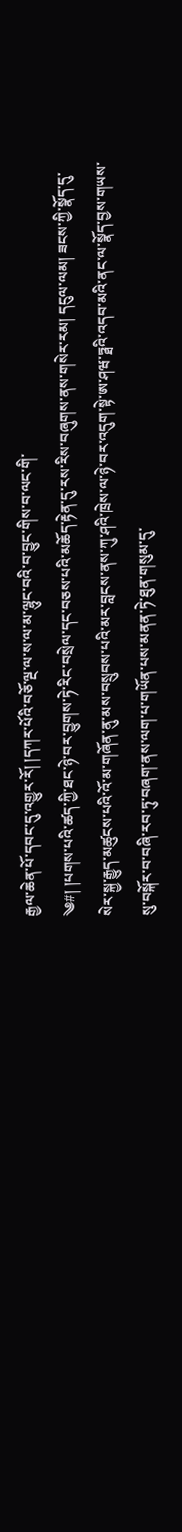རྒྱལ་ཆེན་པོ་དབང་དུ་འགྱུར་རོ། །དཀར་པོའི་བཅོ་ལྔ་ལ་ས་ལ་མ་ལྷུང་བའི་བ་བྱུང་གིས་བ་ལང་གི་
༄#། །པགས་པའི་ཚད་ཀྱི་ཐང་ཉེ་བར་བྱུགས་ཏེ་རིང་བསྲེལ་དང་བཅས་པའི་མཆོད་རྟེན་དུ་རས་རིས་བཞུགས་ནས་གསེར་རམ། དངུལ་ལམ། ཟངས་ཀྱི་སྣོད་དུ་སེར་སྐྱ་རྒྱུད་མཚུངས་པའི་འོ་མ་གཞོན་ནུ་མས་བསྲུབས་པའི་མར་བླངས་ནས་ཀུ་ཤའི་ཁྲེས་ལ་ཉེ་བར་འདུག་སྟེ་ཨ་ཤཝ་ཏྠའི་འདབ་མའི་ནང་ལ་སྣོད་བྱས་གཡས་སུ་བསྐོར་བ་བཞི་རབ་ཏུ་བཞག་ནས་ལག་པ་གཡོན་པས་མནན་ཏེ་ཐུན་གསུམ་དུ་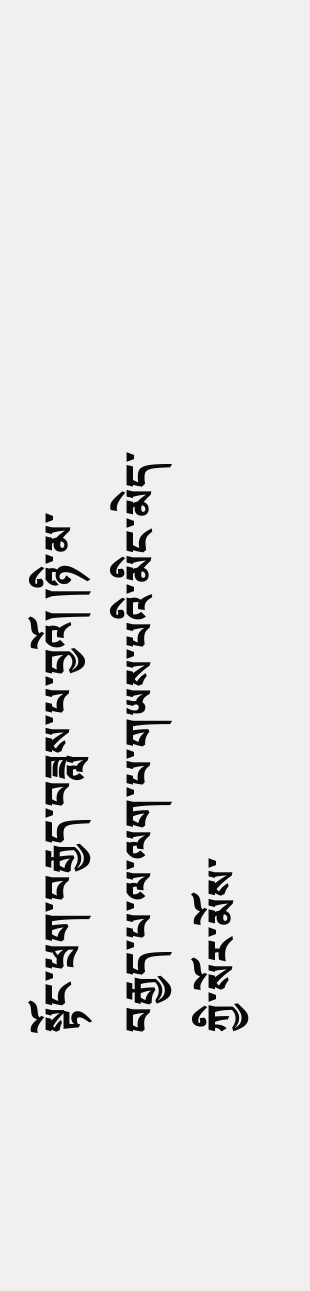སྟོང་ཕྲག་བརྒྱད་བཟླས་པ་བྱའོ། །ཉི་མ་བརྒྱད་པ་ལ་ལག་པ་གཡས་པའི་མིང་མེད་ཀྱི་སོར་མོས་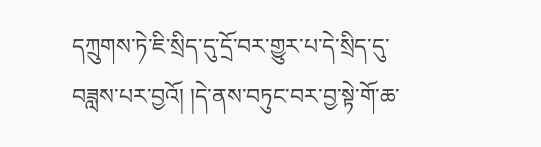དཀྲུགས་ཏེ་ཇི་སྲིད་དུ་དྲོ་བར་གྱུར་པ་དེ་སྲིད་དུ་བཟླས་པར་བྱའོ། །དེ་ནས་བཏུང་བར་བྱ་སྟེ་གོ་ཆ་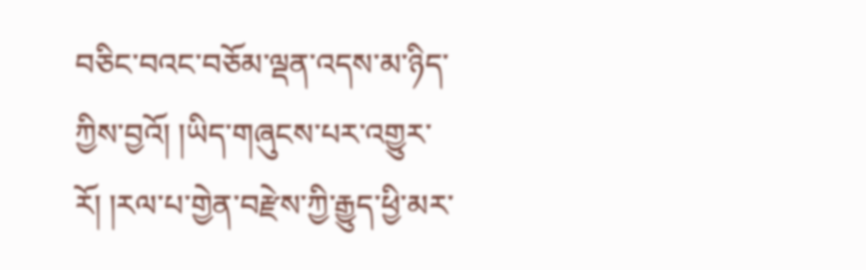བཅིང་བའང་བཅོམ་ལྡན་འདས་མ་ཉིད་ཀྱིས་བྱའོ། །ཡིད་གཞུངས་པར་འགྱུར་རོ། །རལ་པ་གྱེན་བརྫེས་ཀྱི་རྒྱུད་ཕྱི་མར་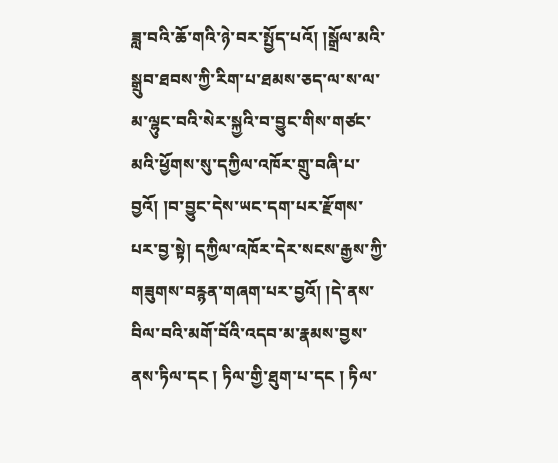ཟླ་བའི་ཆོ་གའི་ཉེ་བར་སྤྱོད་པའོ། །སྒྲོལ་མའི་སྒྲུབ་ཐབས་ཀྱི་རིག་པ་ཐམས་ཅད་ལ་ས་ལ་མ་ལྷུང་བའི་སེར་སྐྱའི་བ་བྱུང་གིས་གཙང་མའི་ཕྱོགས་སུ་དཀྱིལ་འཁོར་གྲུ་བཞི་པ་བྱའོ། །བ་བྱུང་དེས་ཡང་དག་པར་རྫོགས་པར་བྱ་སྟེ། དཀྱིལ་འཁོར་དེར་སངས་རྒྱས་ཀྱི་གཟུགས་བརྙན་གཞག་པར་བྱའོ། །དེ་ནས་བིལ་བའི་མགོ་བོའི་འདབ་མ་རྣམས་བྱས་ནས་ཏིལ་དང ། ཏིལ་གྱི་ཐུག་པ་དང ། ཏིལ་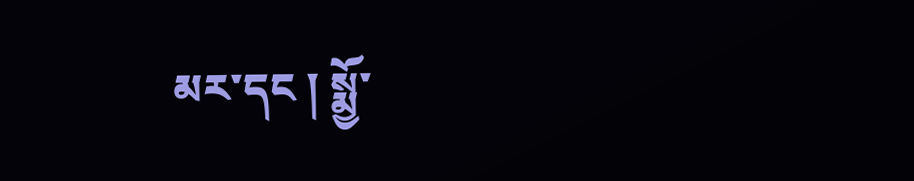མར་དང ། སྨྱོ་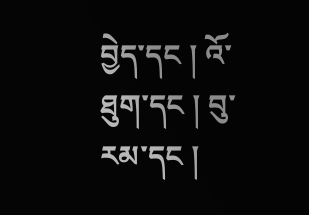བྱེད་དང ། འོ་ཐུག་དང ། བུ་རམ་དང །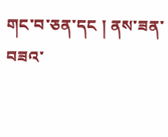གང་བ་ཅན་དང ། ནས་ཟན་བཟའ་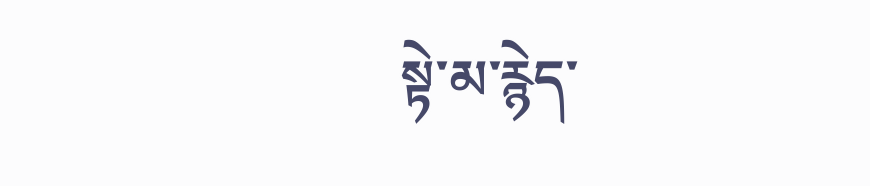སྟེ་མ་རྙེད་